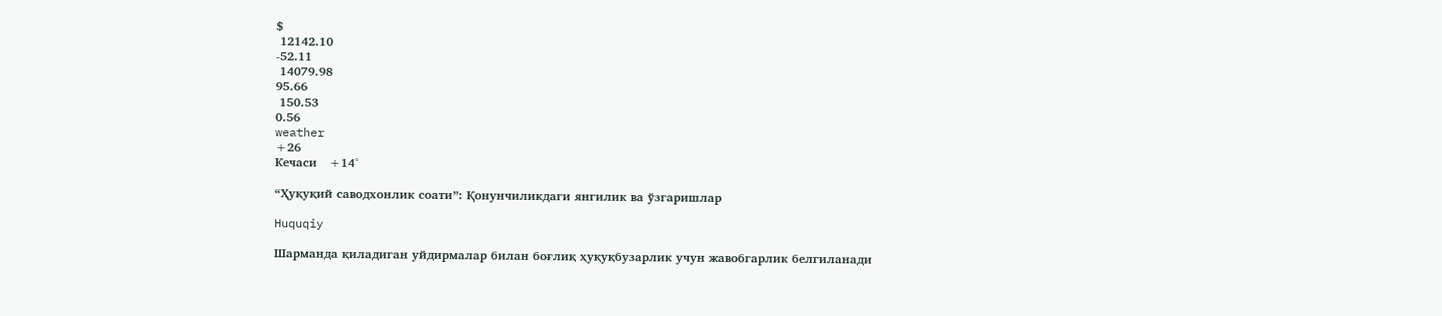$
 12142.10
-52.11
 14079.98
95.66
 150.53
0.56
weather
+26
Кечаси   +14°

“Ҳуқуқий саводхонлик соати”: Қонунчиликдаги янгилик ва ўзгаришлар

Huquqiy

Шарманда қиладиган уйдирмалар билан боғлиқ ҳуқуқбузарлик учун жавобгарлик белгиланади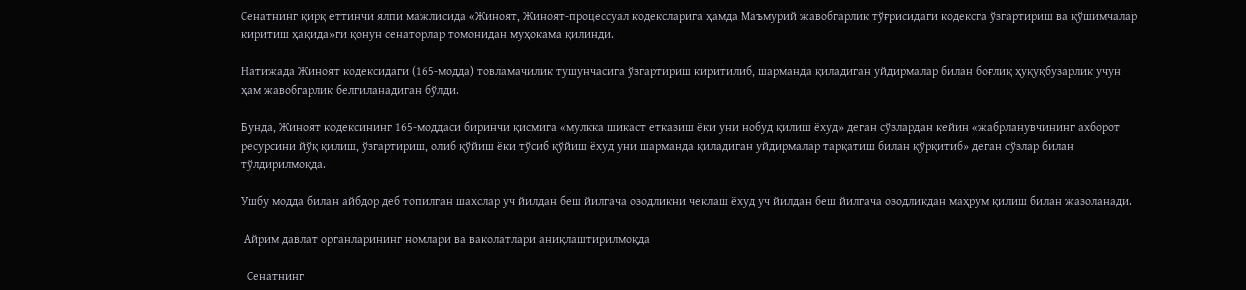Сенатнинг қирқ еттинчи ялпи мажлисида «Жиноят, Жиноят-процессуал кодексларига ҳамда Маъмурий жавобгарлик тўғрисидаги кодексга ўзгартириш ва қўшимчалар киритиш ҳақида»ги қонун сенаторлар томонидан муҳокама қилинди.

Натижада Жиноят кодексидаги (165-модда) товламачилик тушунчасига ўзгартириш киритилиб, шарманда қиладиган уйдирмалар билан боғлиқ ҳуқуқбузарлик учун ҳам жавобгарлик белгиланадиган бўлди.

Бунда, Жиноят кодексининг 165-моддаси биринчи қисмига «мулкка шикаст етказиш ёки уни нобуд қилиш ёхуд» деган сўзлардан кейин «жабрланувчининг ахборот ресурсини йўқ қилиш, ўзгартириш, олиб қўйиш ёки тўсиб қўйиш ёхуд уни шарманда қиладиган уйдирмалар тарқатиш билан қўрқитиб» деган сўзлар билан тўлдирилмоқда.

Ушбу модда билан айбдор деб топилган шахслар уч йилдан беш йилгача озодликни чеклаш ёхуд уч йилдан беш йилгача озодликдан маҳрум қилиш билан жазоланади.

 Айрим давлат органларининг номлари ва ваколатлари аниқлаштирилмоқда

  Сенатнинг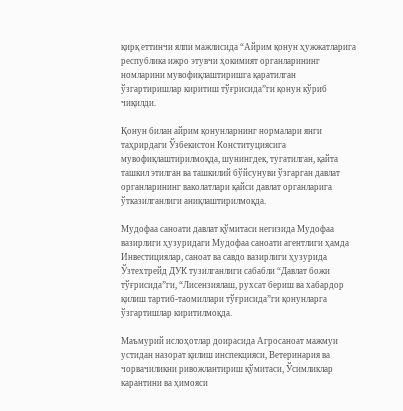қирқ еттинчи ялпи мажлисида “Айрим қонун ҳужжатларига республика ижро этувчи ҳокимият органларининг номларини мувофиқлаштиришга қаратилган ўзгартиришлар киритиш тўғрисида”ги қонун кўриб чиқилди.

Қонун билан айрим қонунларнинг нормалари янги таҳрирдаги Ўзбекистон Конституциясига мувофиқлаштирилмоқда, шунингдек, тугатилган, қайта ташкил этилган ва ташкилий бўйсунуви ўзгарган давлат органларининг ваколатлари қайси давлат органларига ўтказилганлиги аниқлаштирилмоқда.

Мудофаа саноати давлат қўмитаси негизида Мудофаа вазирлиги ҳузуридаги Мудофаа саноати агентлиги ҳамда Инвестициялар, саноат ва савдо вазирлиги ҳузурида Ўзтехтрейд ДУК тузилганлиги сабабли “Давлат божи тўғрисида”ги, “Лисензиялаш, рухсат бериш ва хабардор қилиш тартиб-таомиллари тўғрисида”ги қонунларга ўзгартишлар киритилмоқда.

Маъмурий ислоҳотлар доирасида Агросаноат мажмуи устидан назорат қилиш инспекцияси, Ветеринария ва чорвачиликни ривожлантириш қўмитаси, Ўсимликлар карантини ва ҳимояси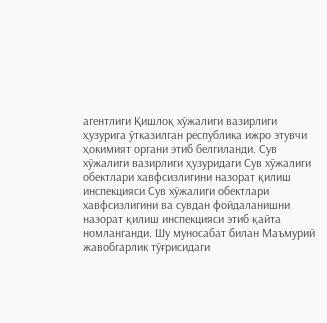агентлиги Қишлоқ хўжалиги вазирлиги ҳузурига ўтказилган республика ижро этувчи ҳокимият органи этиб белгиланди. Сув хўжалиги вазирлиги ҳузуридаги Сув хўжалиги обектлари хавфсизлигини назорат қилиш инспекцияси Сув хўжалиги обектлари хавфсизлигини ва сувдан фойдаланишни назорат қилиш инспекцияси этиб қайта номланганди. Шу муносабат билан Маъмурий жавобгарлик тўғрисидаги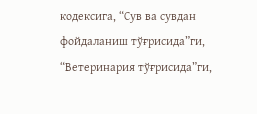кодексига, “Сув ва сувдан фойдаланиш тўғрисида”ги, “Ветеринария тўғрисида”ги,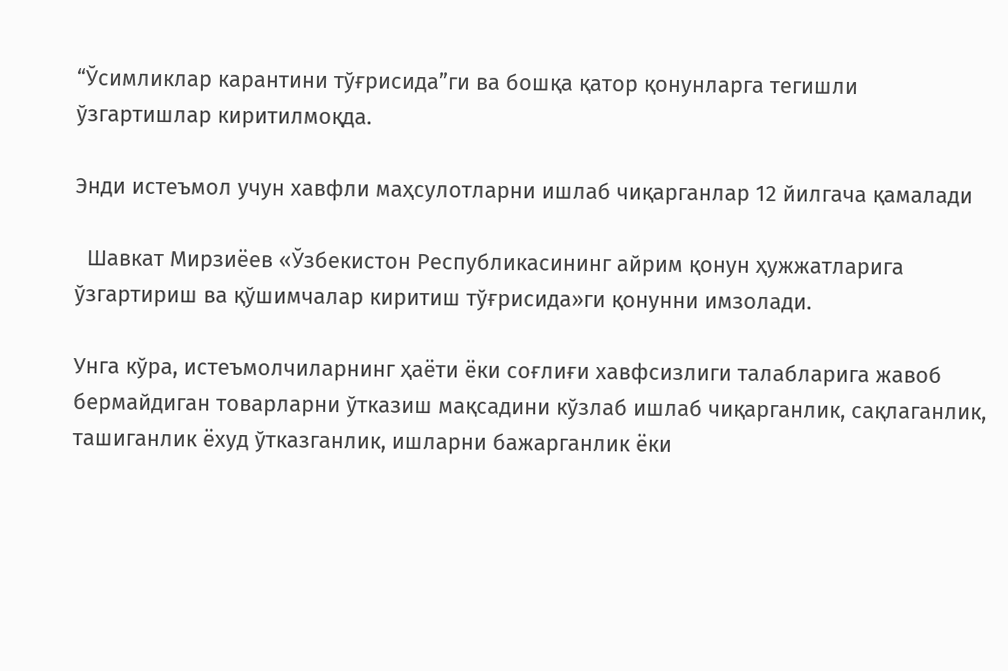“Ўсимликлар карантини тўғрисида”ги ва бошқа қатор қонунларга тегишли ўзгартишлар киритилмоқда.

Энди истеъмол учун хавфли маҳсулотларни ишлаб чиқарганлар 12 йилгача қамалади

  Шавкат Мирзиёев «Ўзбекистон Республикасининг айрим қонун ҳужжатларига ўзгартириш ва қўшимчалар киритиш тўғрисида»ги қонунни имзолади.

Унга кўра, истеъмолчиларнинг ҳаёти ёки соғлиғи хавфсизлиги талабларига жавоб бермайдиган товарларни ўтказиш мақсадини кўзлаб ишлаб чиқарганлик, сақлаганлик, ташиганлик ёхуд ўтказганлик, ишларни бажарганлик ёки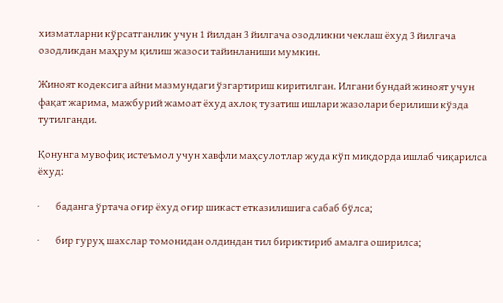хизматларни кўрсатганлик учун 1 йилдан 3 йилгача озодликни чеклаш ёхуд 3 йилгача озодликдан маҳрум қилиш жазоси тайинланиши мумкин.

Жиноят кодексига айни мазмундаги ўзгартириш киритилган. Илгани бундай жиноят учун фақат жарима, мажбурий жамоат ёхуд ахлоқ тузатиш ишлари жазолари берилиши кўзда тутилганди.

Қонунга мувофиқ истеъмол учун хавфли маҳсулотлар жуда кўп миқдорда ишлаб чиқарилса ёхуд:

·        баданга ўртача оғир ёхуд оғир шикаст етказилишига сабаб бўлса;

·        бир гуруҳ шахслар томонидан олдиндан тил бириктириб амалга оширилса;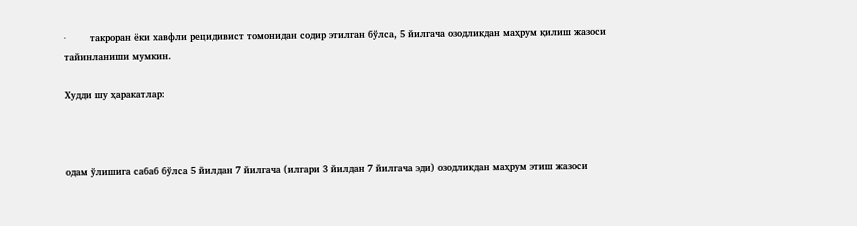·        такроран ёки хавфли рецидивист томонидан содир этилган бўлса, 5 йилгача озодликдан маҳрум қилиш жазоси тайинланиши мумкин.

Худди шу ҳаракатлар:



одам ўлишига сабаб бўлса 5 йилдан 7 йилгача (илгари 3 йилдан 7 йилгача эди) озодликдан маҳрум этиш жазоси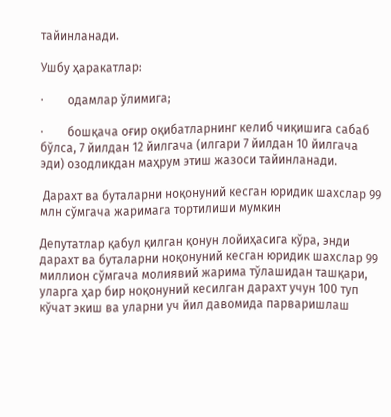тайинланади.

Ушбу ҳаракатлар:

·        одамлар ўлимига;

·        бошқача оғир оқибатларнинг келиб чиқишига сабаб бўлса, 7 йилдан 12 йилгача (илгари 7 йилдан 10 йилгача эди) озодликдан маҳрум этиш жазоси тайинланади.

 Дарахт ва буталарни ноқонуний кесган юридик шахслар 99 млн сўмгача жаримага тортилиши мумкин

Депутатлар қабул қилган қонун лойиҳасига кўра, энди дарахт ва буталарни ноқонуний кесган юридик шахслар 99 миллион сўмгача молиявий жарима тўлашидан ташқари, уларга ҳар бир ноқонуний кесилган дарахт учун 100 туп кўчат экиш ва уларни уч йил давомида парваришлаш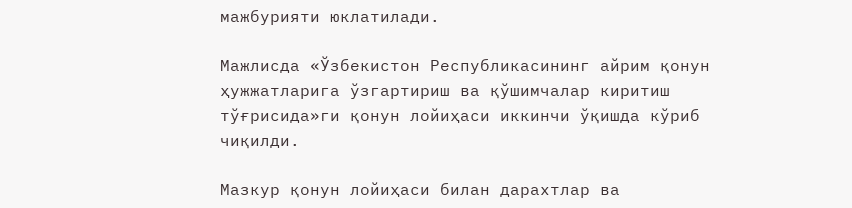мажбурияти юклатилади.

Мажлисда «Ўзбекистон Республикасининг айрим қонун ҳужжатларига ўзгартириш ва қўшимчалар киритиш тўғрисида»ги қонун лойиҳаси иккинчи ўқишда кўриб чиқилди.

Мазкур қонун лойиҳаси билан дарахтлар ва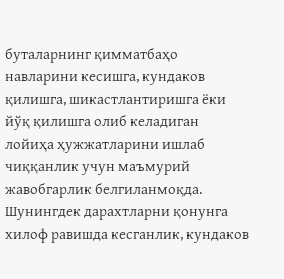буталарнинг қимматбаҳо навларини кесишга, кундаков қилишга, шикастлантиришга ёки йўқ қилишга олиб келадиган лойиҳа ҳужжатларини ишлаб чиққанлик учун маъмурий жавобгарлик белгиланмоқда. Шунингдек дарахтларни қонунга хилоф равишда кесганлик, кундаков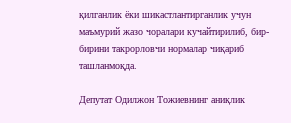қилганлик ёки шикастлантирганлик учун маъмурий жазо чоралари кучайтирилиб, бир-бирини такрорловчи нормалар чиқариб ташланмоқда.

Депутат Одилжон Тожиевнинг аниқлик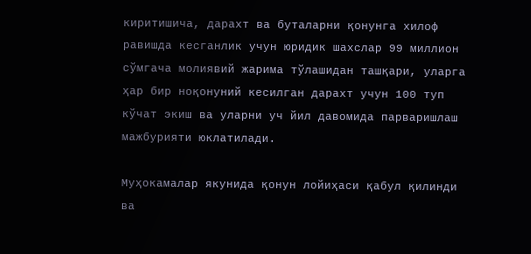киритишича, дарахт ва буталарни қонунга хилоф равишда кесганлик учун юридик шахслар 99 миллион сўмгача молиявий жарима тўлашидан ташқари, уларга ҳар бир ноқонуний кесилган дарахт учун 100 туп кўчат экиш ва уларни уч йил давомида парваришлаш мажбурияти юклатилади.

Муҳокамалар якунида қонун лойиҳаси қабул қилинди ва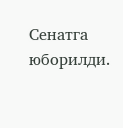Сенатга юборилди.